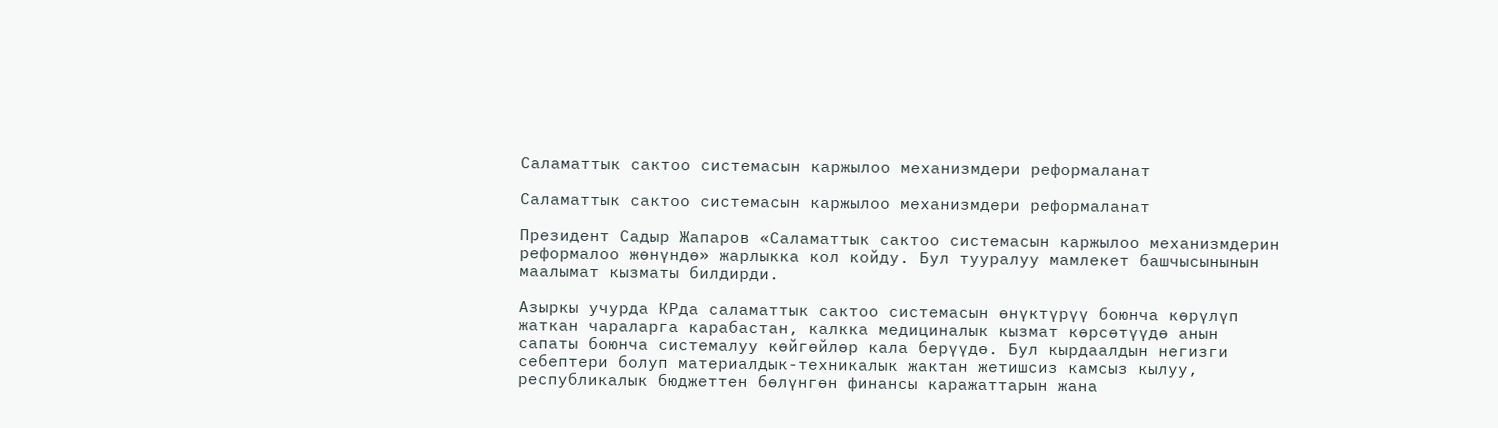Саламаттык сактоо системасын каржылоо механизмдери реформаланат

Саламаттык сактоо системасын каржылоо механизмдери реформаланат

Президент Садыр Жапаров «Саламаттык сактоо системасын каржылоо механизмдерин реформалоо жөнүндө» жарлыкка кол койду. Бул тууралуу мамлекет башчысынынын маалымат кызматы билдирди.

Азыркы учурда КРда саламаттык сактоо системасын өнүктүрүү боюнча көрүлүп жаткан чараларга карабастан, калкка медициналык кызмат көрсөтүүдө анын сапаты боюнча системалуу көйгөйлөр кала берүүдө. Бул кырдаалдын негизги себептери болуп материалдык-техникалык жактан жетишсиз камсыз кылуу, республикалык бюджеттен бөлүнгөн финансы каражаттарын жана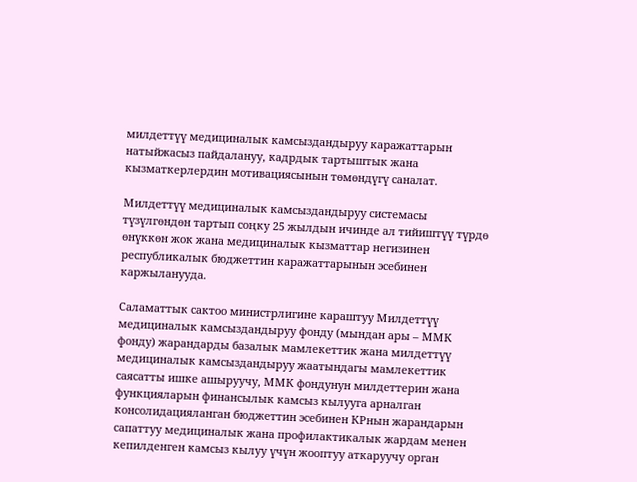милдеттүү медициналык камсыздандыруу каражаттарын натыйжасыз пайдалануу, кадрдык тартыштык жана кызматкерлердин мотивациясынын төмөндүгү саналат.

Милдеттүү медициналык камсыздандыруу системасы түзүлгөндөн тартып соңку 25 жылдын ичинде ал тийиштүү түрдө өнүккөн жок жана медициналык кызматтар негизинен республикалык бюджеттин каражаттарынын эсебинен каржыланууда.

Саламаттык сактоо министрлигине караштуу Милдеттүү медициналык камсыздандыруу фонду (мындан ары – ММК фонду) жарандарды базалык мамлекеттик жана милдеттүү медициналык камсыздандыруу жаатындагы мамлекеттик саясатты ишке ашыруучу, ММК фондунун милдеттерин жана функцияларын финансылык камсыз кылууга арналган консолидацияланган бюджеттин эсебинен КРнын жарандарын сапаттуу медициналык жана профилактикалык жардам менен кепилденген камсыз кылуу үчүн жооптуу аткаруучу орган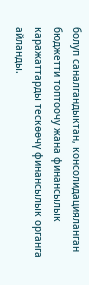болуп саналгандыктан, консолидацияланган бюджетти топтоочу жана финансылык каражаттарды тескөөчү финансылык органга айланды.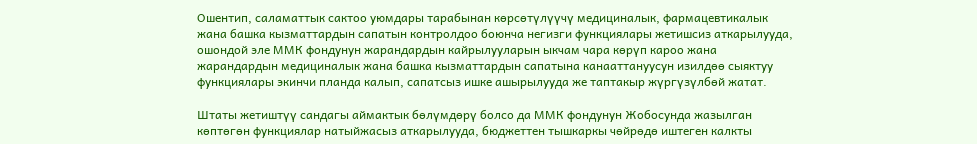Ошентип, саламаттык сактоо уюмдары тарабынан көрсөтүлүүчү медициналык, фармацевтикалык жана башка кызматтардын сапатын контролдоо боюнча негизги функциялары жетишсиз аткарылууда, ошондой эле ММК фондунун жарандардын кайрылууларын ыкчам чара көрүп кароо жана жарандардын медициналык жана башка кызматтардын сапатына канааттануусун изилдөө сыяктуу функциялары экинчи планда калып, сапатсыз ишке ашырылууда же таптакыр жүргүзүлбөй жатат.

Штаты жетиштүү сандагы аймактык бөлүмдөрү болсо да ММК фондунун Жобосунда жазылган көптөгөн функциялар натыйжасыз аткарылууда, бюджеттен тышкаркы чөйрөдө иштеген калкты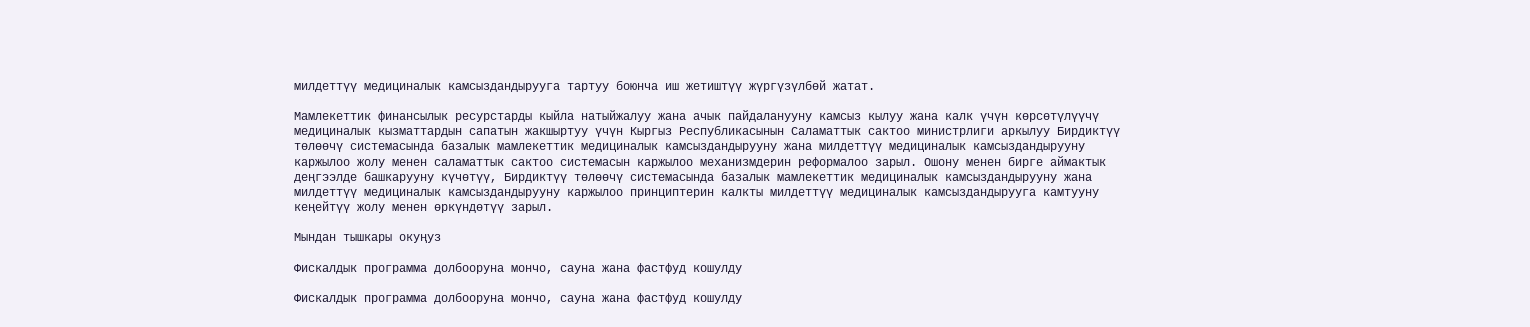милдеттүү медициналык камсыздандырууга тартуу боюнча иш жетиштүү жүргүзүлбөй жатат.

Мамлекеттик финансылык ресурстарды кыйла натыйжалуу жана ачык пайдаланууну камсыз кылуу жана калк үчүн көрсөтүлүүчү медициналык кызматтардын сапатын жакшыртуу үчүн Кыргыз Республикасынын Саламаттык сактоо министрлиги аркылуу Бирдиктүү төлөөчү системасында базалык мамлекеттик медициналык камсыздандырууну жана милдеттүү медициналык камсыздандырууну каржылоо жолу менен саламаттык сактоо системасын каржылоо механизмдерин реформалоо зарыл. Ошону менен бирге аймактык деңгээлде башкарууну күчөтүү, Бирдиктүү төлөөчү системасында базалык мамлекеттик медициналык камсыздандырууну жана милдеттүү медициналык камсыздандырууну каржылоо принциптерин калкты милдеттүү медициналык камсыздандырууга камтууну кеңейтүү жолу менен өркүндөтүү зарыл.

Мындан тышкары окуңуз

Фискалдык программа долбооруна мончо, сауна жана фастфуд кошулду

Фискалдык программа долбооруна мончо, сауна жана фастфуд кошулду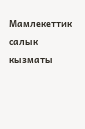Мамлекеттик салык кызматы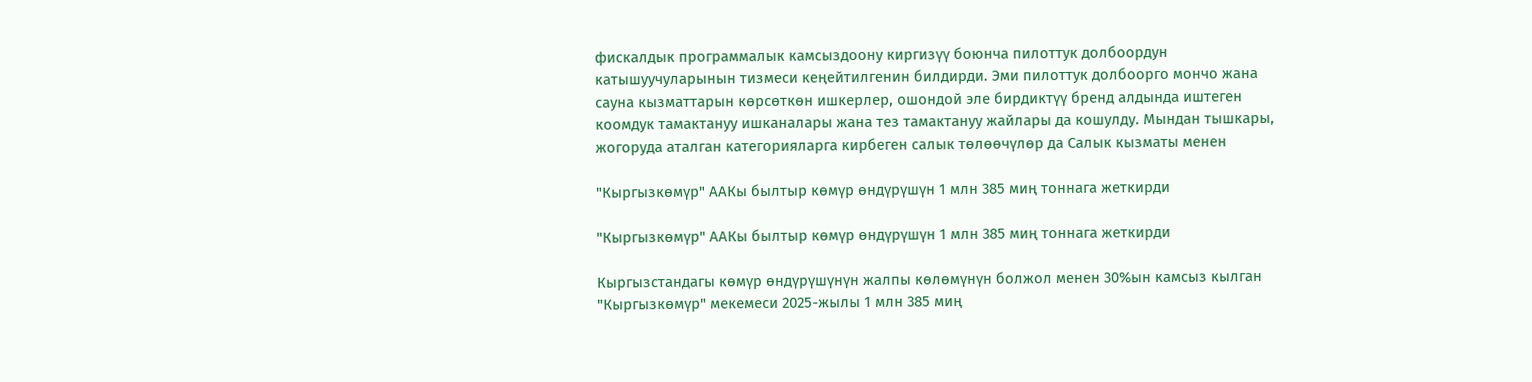фискалдык программалык камсыздоону киргизүү боюнча пилоттук долбоордун катышуучуларынын тизмеси кеңейтилгенин билдирди. Эми пилоттук долбоорго мончо жана сауна кызматтарын көрсөткөн ишкерлер, ошондой эле бирдиктүү бренд алдында иштеген коомдук тамактануу ишканалары жана тез тамактануу жайлары да кошулду. Мындан тышкары, жогоруда аталган категорияларга кирбеген салык төлөөчүлөр да Салык кызматы менен

"Кыргызкөмүр" ААКы былтыр көмүр өндүрүшүн 1 млн 385 миң тоннага жеткирди

"Кыргызкөмүр" ААКы былтыр көмүр өндүрүшүн 1 млн 385 миң тоннага жеткирди

Кыргызстандагы көмүр өндүрүшүнүн жалпы көлөмүнүн болжол менен 30%ын камсыз кылган "Кыргызкөмүр" мекемеси 2025-жылы 1 млн 385 миң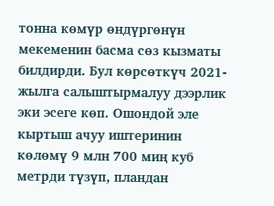тонна көмүр өндүргөнүн мекеменин басма сөз кызматы билдирди. Бул көрсөткүч 2021-жылга салыштырмалуу дээрлик эки эсеге көп. Ошондой эле кыртыш ачуу иштеринин көлөмү 9 млн 700 миң куб метрди түзүп, пландан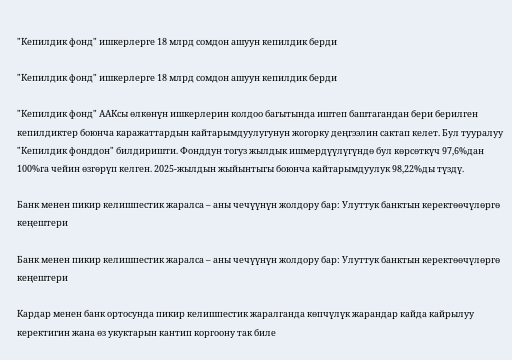"Кепилдик фонд" ишкерлерге 18 млрд сомдон ашуун кепилдик берди

"Кепилдик фонд" ишкерлерге 18 млрд сомдон ашуун кепилдик берди

"Кепилдик фонд" ААКсы өлкөнүн ишкерлерин колдоо багытында иштеп баштагандан бери берилген кепилдиктер боюнча каражаттардын кайтарымдуулугунун жогорку деңгээлин сактап келет. Бул тууралуу "Кепилдик фонддон" билдиришти. Фонддун тогуз жылдык ишмердүүлүгүндө бул көрсөткүч 97,6%дан 100%га чейин өзгөрүп келген. 2025-жылдын жыйынтыгы боюнча кайтарымдуулук 98,22%ды түздү.

Банк менен пикир келишпестик жаралса – аны чечүүнүн жолдору бар: Улуттук банктын керектөөчүлөргө кеңештери

Банк менен пикир келишпестик жаралса – аны чечүүнүн жолдору бар: Улуттук банктын керектөөчүлөргө кеңештери

Кардар менен банк ортосунда пикир келишпестик жаралганда көпчүлүк жарандар кайда кайрылуу керектигин жана өз укуктарын кантип коргоону так биле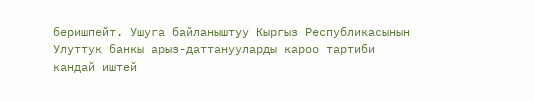беришпейт. Ушуга байланыштуу Кыргыз Республикасынын Улуттук банкы арыз-даттанууларды кароо тартиби кандай иштей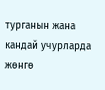турганын жана кандай учурларда жөнгө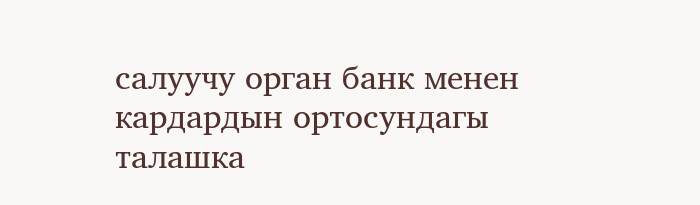салуучу орган банк менен кардардын ортосундагы талашка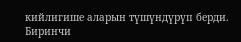кийлигише аларын түшүндүрүп берди.  Биринчи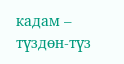кадам – түздөн-түз